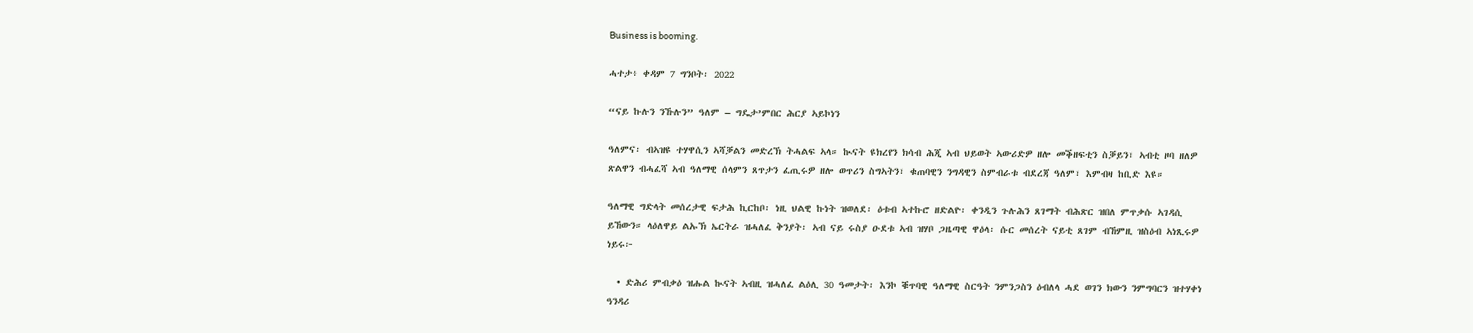Business is booming.

ሓተታ፥ ቀዳም 7 ግንቦት፡ 2022

“ናይ ኩሉን ንኹሉን” ዓለም – ግዴታ’ምበር ሕርያ ኣይኮነን

ዓለምና፡ ብኣዝዩ ተሃዋሲን ኣሻቓልን መድረኽ ትሓልፍ ኣላ። ኲናት ዩክረየን ክሳብ ሕጂ ኣብ ህይወት ኣውሪድዎ ዘሎ መቕዘፍቲን ስቓይን፣ ኣብቲ ዞባ ዘለዎ ጽልዋን ብሓፈሻ ኣብ ዓለማዊ ሰላምን ጸጥታን ፈጢሩዎ ዘሎ ወጥሪን ስግኣትን፣ ቁጠባዊን ንግዳዊን ስምብራቱ ብደረጃ ዓለም፣ እምብዛ ከቢድ እዩ።

ዓለማዊ ግድላት መሰረታዊ ፍታሕ ኪርከቦ፡ ነዚ ህልዊ ኩነት ዝወለደ፡ ዕቱብ ኣተኩሮ ዘድልዮ፡ ቀንዲን ጉሉሕን ጸገማት ብሕጽር ዝበለ ምጥቃሱ ኣገዳሲ ይኸውን። ላዕለዋይ ልኡኽ ኤርትራ ዝሓለፈ ቅንያት፡ ኣብ ናይ ሩስያ ዑደቱ ኣብ ዝሃቦ ጋዜጣዊ ዋዕላ፡ ሱር መሰረት ናይቲ ጸገም ብኸምዚ ዝስዕብ ኣነጺሩዎ ነይሩ፦

  • ድሕሪ ምብቃዕ ዝሑል ኲናት ኣብዚ ዝሓለፈ ልዕሊ 30 ዓመታት፡ እንኮ ቑጥባዊ ዓለማዊ ስርዓት ንምንጋስን ዕብለላ ሓደ ወገን ክውን ንምግባርን ዝተሃቀነ ዓንዳሪ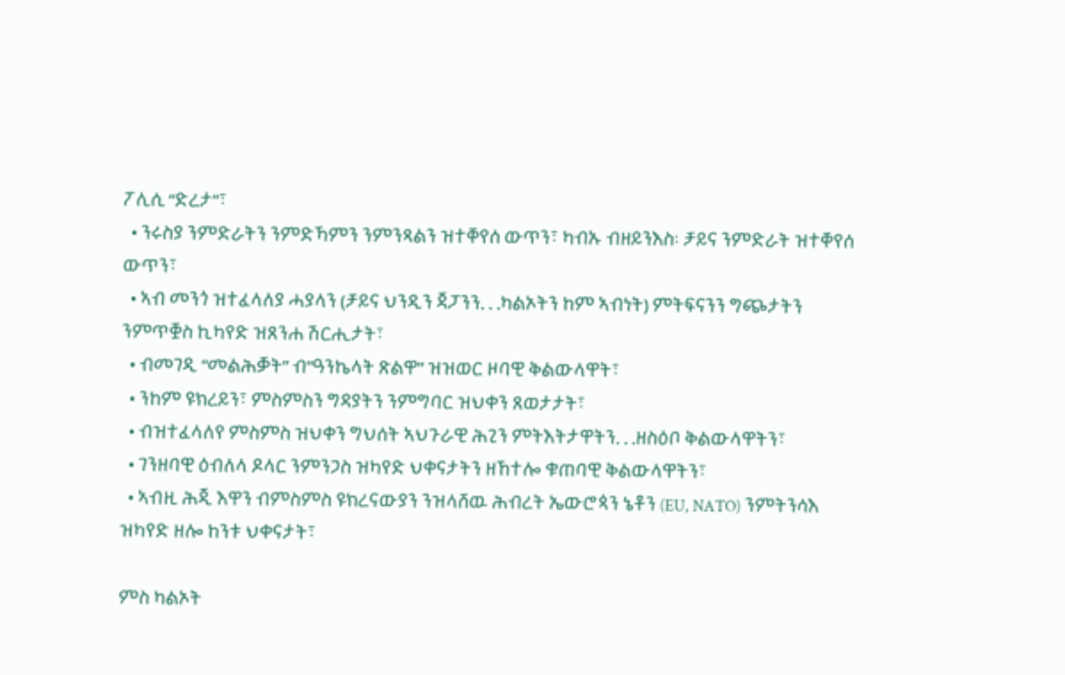ፖሊሲ “ድረታ”፣
  • ንሩስያ ንምድራትን ንምድኻምን ንምንጻልን ዝተቐየሰ ውጥን፣ ካብኡ ብዘይንእስ፡ ቻይና ንምድራት ዝተቐየሰ ውጥን፣
  • ኣብ መንጎ ዝተፈላለያ ሓያላን (ቻይና ህንዲን ጃፓንን. . .ካልኦትን ከም ኣብነት) ምትፍናንን ግጭታትን ንምጥቛስ ኪካየድ ዝጸንሐ ሽርሒታት፣
  • ብመገዲ “መልሕቓት” ብ”ዓንኬላት ጽልዋ” ዝዝወር ዞባዊ ቅልውላዋት፣
  • ንከም ዩክረይን፣ ምስምስን ግዳያትን ንምግባር ዝህቀን ጸወታታት፣
  • ብዝተፈላለየ ምስምስ ዝህቀን ግህሰት ኣህጉራዊ ሕጊን ምትእትታዋትን. . .ዘስዕቦ ቅልውላዋትን፣
  • ገንዘባዊ ዕብለላ ዶላር ንምንጋስ ዝካየድ ህቀናታትን ዘኸተሎ ቁጠባዊ ቅልውላዋትን፣
  • ኣብዚ ሕጂ እዋን ብምስምስ ዩክረናውያን ንዝላሸዉ ሕብረት ኤውሮጳን ኔቶን (EU, NATO) ንምትንሳእ ዝካየድ ዘሎ ከንቱ ህቀናታት፣

ምስ ካልኦት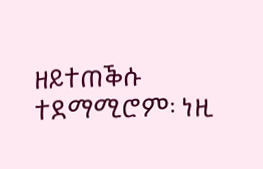ዘይተጠቕሱ ተደማሚሮም፡ ነዚ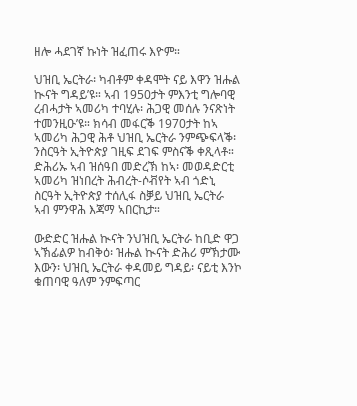ዘሎ ሓደገኛ ኩነት ዝፈጠሩ እዮም።

ህዝቢ ኤርትራ፡ ካብቶም ቀዳሞት ናይ እዋን ዝሑል ኲናት ግዳይ’ዩ። ኣብ 1950ታት ምእንቲ ግሎባዊ ረብሓታት ኣመሪካ ተባሂሉ፡ ሕጋዊ መሰሉ ንናጽነት ተመንዚዑ’ዩ። ክሳብ መፋርቕ 1970ታት ከኣ ኣመሪካ ሕጋዊ ሕቶ ህዝቢ ኤርትራ ንምጭፍላቕ፡ ንስርዓት ኢትዮጵያ ገዚፍ ደገፍ ምስናቕ ቀጺላቶ። ድሕሪኡ ኣብ ዝሰዓበ መድረኽ ከኣ፡ መወዳድርቲ ኣመሪካ ዝነበረት ሕብረት-ሶቭየት ኣብ ጎድኒ ስርዓት ኢትዮጵያ ተሰሊፋ ስቓይ ህዝቢ ኤርትራ ኣብ ምንዋሕ እጃማ ኣበርኪታ።

ውድድር ዝሑል ኲናት ንህዝቢ ኤርትራ ከቢድ ዋጋ ኣኽፊልዎ ከብቅዕ፡ ዝሑል ኲናት ድሕሪ ምኽታሙ እውን፡ ህዝቢ ኤርትራ ቀዳመይ ግዳይ፡ ናይቲ እንኮ ቁጠባዊ ዓለም ንምፍጣር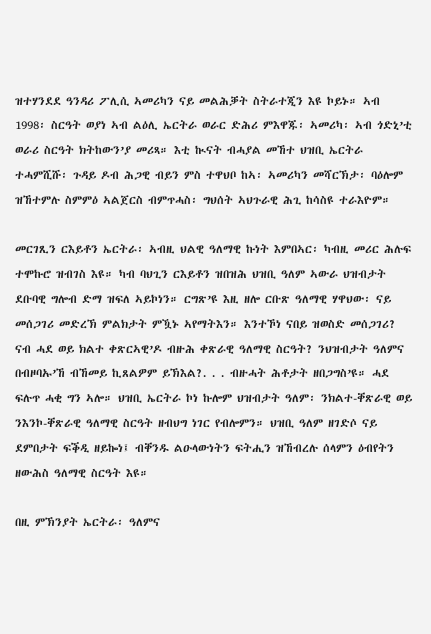ዝተሃንደደ ዓንዳሪ ፖሊሲ ኣመሪካን ናይ መልሕቓት ስትራተጂን እዩ ኮይኑ። ኣብ 1998፡ ስርዓት ወያነ ኣብ ልዕሊ ኤርትራ ወራር ድሕሪ ምእዋጁ፡ ኣመሪካ፡ ኣብ ጎድኒ’ቲ ወራሪ ስርዓት ክትከውን’ያ መሪጻ። እቲ ኲናት ብሓያል መኸተ ህዝቢ ኤርትራ ተሓምሺሹ፡ ጉዳይ ዶብ ሕጋዊ ብይን ምስ ተዋህቦ ከኣ፡ ኣመሪካን መሻርኽታ፡ ባዕሎም ዝኸተምሉ ስምምዕ ኣልጀርስ ብምጥሓስ፡ ግህሰት ኣህጉራዊ ሕጊ ከሳስዩ ተራእዮም።

መርገጺን ርእይቶን ኤርትራ፡ ኣብዚ ህልዊ ዓለማዊ ኩነት እምበኣር፡ ካብዚ መሪር ሕሉፍ ተሞኩሮ ዝብገስ እዩ። ካብ ባህጊን ርእይቶን ዝበዝሕ ህዝቢ ዓለም ኣውራ ህዝብታት ደቡባዊ ግሎብ ድማ ዝፍለ ኣይኮነን። ርግጽ’ዩ እዚ ዘሎ ርቡጽ ዓለማዊ ሃዋህው፡ ናይ መሰጋገሪ መድረኽ ምልክታት ምዃኑ ኣየማትእን። እንተኾነ ናበይ ዝወስድ መሰጋገሪ? ናብ ሓደ ወይ ክልተ ቀጽርኣዊ’ዶ ብዙሕ ቀጽራዊ ዓለማዊ ስርዓት? ንህዝብታት ዓለምና በብዞባኡ’ኸ ብኸመይ ኪጸልዎም ይኽእል?. . . ብዙሓት ሕቶታት ዘበጋግስ’ዩ። ሓደ ፍሉጥ ሓቂ ግን ኣሎ። ህዝቢ ኤርትራ ኮነ ኩሎም ህዝብታት ዓለም፡ ንክልተ-ቐጽራዊ ወይ ንእንኮ-ቐጽራዊ ዓለማዊ ስርዓት ዘብህግ ነገር የብሎምን። ህዝቢ ዓለም ዘገድሶ ናይ ደምበታት ፍቕዲ ዘይኰነ፤ ብቐንዱ ልዑላውነትን ፍትሒን ዝኸብረሉ ሰላምን ዕብየትን ዘውሕስ ዓለማዊ ስርዓት እዩ።

በዚ ምኽንያት ኤርትራ፡ ዓለምና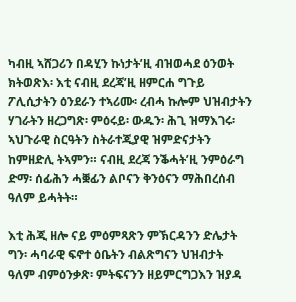ካብዚ ኣሸጋሪን በዳሂን ኩነታት’ዚ ብዝወሓደ ዕንወት ክትወጽእ፡ እቲ ናብዚ ደረጃ’ዚ ዘምርሐ ግጉይ ፖሊሲታትን ዕንደራን ተኣሪሙ፡ ረብሓ ኩሎም ህዝብታትን ሃገራትን ዘረጋግጽ፡ ምዕሩይ፡ ውዱን፡ ሕጊ ዝማእገሩ፡ ኣህጉራዊ ስርዓትን ስትራተጂያዊ ዝምድናታትን ከምዘድሊ ትኣምን። ናብዚ ደረጃ ንቕሓት’ዚ ንምዕራግ ድማ፡ ሰፊሕን ሓቛፊን ልቦናን ቅንዕናን ማሕበረሰብ ዓለም ይሓትት።

እቲ ሕጂ ዘሎ ናይ ምዕምጻጽን ምኽርዳንን ድሌታት ግን፡ ሓባራዊ ፍኖተ ዕቤትን ብልጽግናን ህዝብታት ዓለም ብምዕንቃጽ፡ ምትፍናንን ዘይምርግጋእን ዝያዳ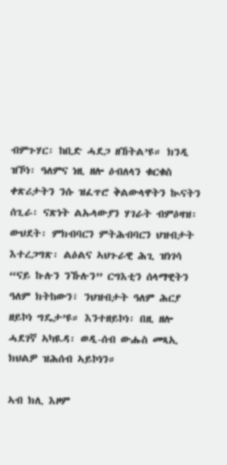ብምጉሃር፡ ከቢድ ሓደጋ ዘኸትል’ዩ። ክንዲ ዝኾነ፡ ዓለምና ነዚ ዘሎ ዕብለላን ቁርቁስ ቀጽሪታትን ንሱ ዝፈጥሮ ቅልውላዋትን ኲናትን ሰጊራ፡ ናጽነት ልኡላውያን ሃገራት ብምዕዛዝ፡ ውህደት፡ ምክብባርን ምትሕብባርን ህዝብታት እተረጋግጽ፡ ልዕልና ኣህጉራዊ ሕጊ ዝነገሳ “ናይ ኩሉን ንኹሉን” ርግእቲን ሰላማዊትን ዓለም ክትከውን፣ ንህዝብታት ዓለም ሕርያ ዘይኮነ ግዴታ’ዩ። እንተዘይኮነ፡ በዚ ዘሎ ሓደገኛ ኣካዪዳ፡ ወዲ-ሰብ ውሑስ መጻኢ ክህልዎ ዝሕሰብ ኣይኮነን።

ኣብ ክሊ እዞም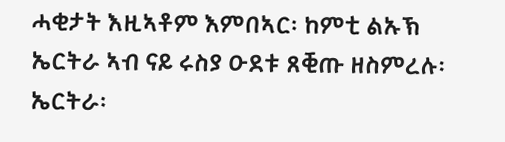ሓቂታት እዚኣቶም እምበኣር፡ ከምቲ ልኡኽ ኤርትራ ኣብ ናይ ሩስያ ዑደቱ ጸቒጡ ዘስምረሉ፡ ኤርትራ፡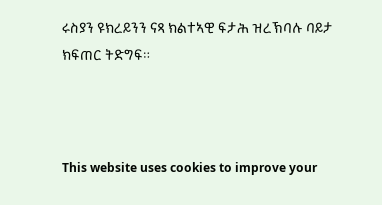ሩስያን ዩክረይንን ናጻ ክልተኣዊ ፍታሕ ዝረኽባሉ ባይታ ክፍጠር ትድግፍ።



This website uses cookies to improve your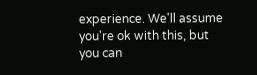experience. We'll assume you're ok with this, but you can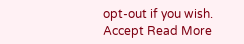opt-out if you wish. Accept Read More